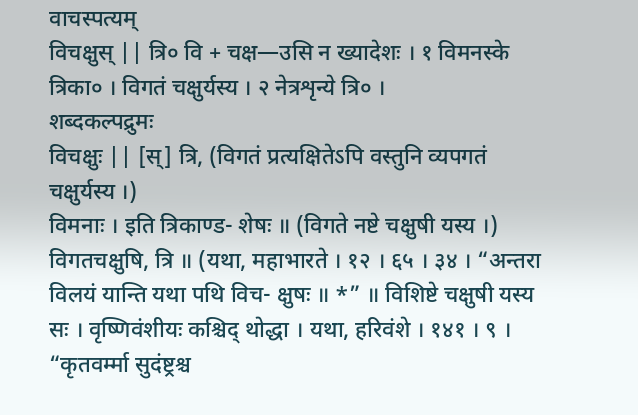वाचस्पत्यम्
विचक्षुस् || त्रि० वि + चक्ष—उसि न ख्यादेशः । १ विमनस्के त्रिका० । विगतं चक्षुर्यस्य । २ नेत्रशृन्ये त्रि० ।
शब्दकल्पद्रुमः
विचक्षुः || [स्] त्रि, (विगतं प्रत्यक्षितेऽपि वस्तुनि व्यपगतं चक्षुर्यस्य ।)
विमनाः । इति त्रिकाण्ड- शेषः ॥ (विगते नष्टे चक्षुषी यस्य ।)
विगतचक्षुषि, त्रि ॥ (यथा, महाभारते । १२ । ६५ । ३४ । “अन्तरा विलयं यान्ति यथा पथि विच- क्षुषः ॥ *” ॥ विशिष्टे चक्षुषी यस्य सः । वृष्णिवंशीयः कश्चिद् थोद्धा । यथा, हरिवंशे । १४१ । ९ । “कृतवर्म्मा सुदंष्ट्रश्च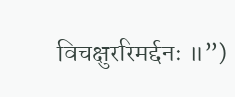विचक्षुररिमर्द्दनः ॥”)